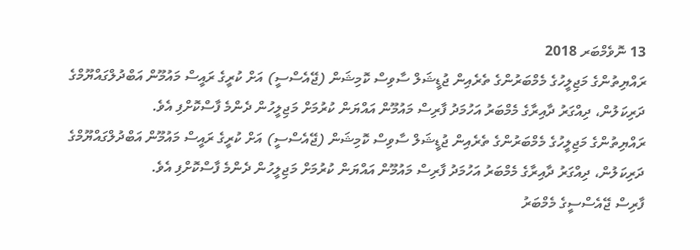13 ނޮވެމްބަރ 2018
ރައްޔިތުންގެ މަޖިލީހުގެ މެމްބަރުންގެ ތެރެއިން ޖުޑީޝަލް ސާވިސް ކޮމިޝަން (ޖޭއެސްސީ) އަށް ކުރީގެ ރައީސް މައުމޫން އަބްދުލްގައްޔޫމްގެ ދަރިކަލުން، ދިއްގަރު ދާއިރާގެ މެމްބަރު އަހުމަދު ފާރިސް މައުމޫން އައްޔަން ކުރުމަށް މަޖިލީހުން ދެންމެ ފާސްކޮށްފި އެވެ.
ރައްޔިތުންގެ މަޖިލީހުގެ މެމްބަރުންގެ ތެރެއިން ޖުޑީޝަލް ސާވިސް ކޮމިޝަން (ޖޭއެސްސީ) އަށް ކުރީގެ ރައީސް މައުމޫން އަބްދުލްގައްޔޫމްގެ ދަރިކަލުން، ދިއްގަރު ދާއިރާގެ މެމްބަރު އަހުމަދު ފާރިސް މައުމޫން އައްޔަން ކުރުމަށް މަޖިލީހުން ދެންމެ ފާސްކޮށްފި އެވެ.
ފާރިސް ޖޭއެސްސީގެ މެމްބަރު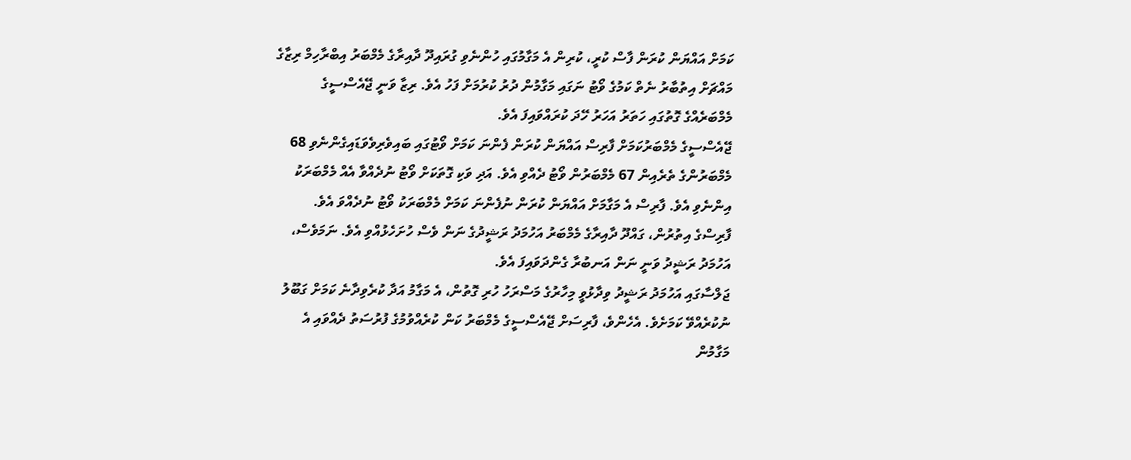ކަމަށް އައްޔަން ކުރަން ފާސް ކުރީ، ކުރިން އެ މަގާމުގައި ހުންނެވި ގުރައިދޫ ދާއިރާގެ މެމްބަރު އިބްރާހިމް ރިޒާގެ މައްޗަށް އިތުބާރު ނެތް ކަމުގެ ވޯޓު ނަގައި މަގާމުން ދުރު ކުރުމަށް ފަހު އެވެ. ރިޒާ ވަނީ ޖޭއެސްސީގެ މެމްބަރެއްގެ ގޮތުގައި ހަތަރު އަހަރު ހޭދަ ކުރައްވައިފަ އެވެ.
ޖޭއެސްސީގެ މެމްބަރުކަމަށް ފާރިސް އައްޔަން ކުރަން ފެންނަ ކަމަށް ވޯޓުގައި ބައިވެރިވެވަޑައިގެންނެވި 68 މެމްބަރުންގެ ތެރެއިން 67 މެމްބަރުން ވޯޓު ދެއްވި އެވެ. އަދި ވަކި ގޮތަކަށް ވޯޓު ނުދެއްވާ އެއް މެމްބަރަކު އިންނެވި އެވެ. ފާރިސް އެ މަގާމަށް އައްޔަން ކުރަން ނުފެންނަ ކަމަށް މެމްބަރަކު ވޯޓު ނުދެއްވަ އެވެ.
ފާރިސްގެ އިތުރުން، ގައްދޫ ދާއިރާގެ މެމްބަރު އަހުމަދު ރަޝީދުގެ ނަން ވެސް ހުށަހެޅުއްވި އެވެ. ނަމަވެސް، އަހުމަދު ރަޝީދު ވަނީ ނަން އަނބުރާ ގެންދަވައިފަ އެވެ.
ޖަލްސާގައި އަހުމަދު ރަޝީދު ވިދާޅުވީ މިހާރުގެ މަސްރަހު ހުރި ގޮތުން، އެ މަގާމު އަދާ ކުރެވިދާނެ ކަމަށް ގަބޫލު ނުކުރެއްވޭ ކަމަށެވެ. އެހެންވެ، ފާރިސަށް ޖޭއެސްސީގެ މެމްބަރު ކަން ކުރެއްވުމުގެ ފުރުސަތު ދެއްވައި އެ މަގާމުން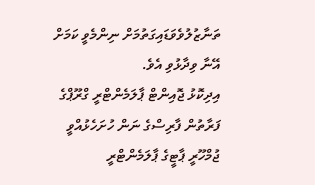ތަނާޒުލުވެވަޑައިގަތުމަށް ނިންމެވީ ކަމަށް އޭނާ ވިދާޅުވި އެވެ.
އިދިކޮޅު ޖޮއިންޓް ޕާލަމެންޓްރީ ގްރޫޕްގެ ފަރާތުން ފާރިސްގެ ނަން ހުށަހެޅުއްވީ ޖުމްހޫރީ ޕާޓީގެ ޕާލަމެންޓްރީ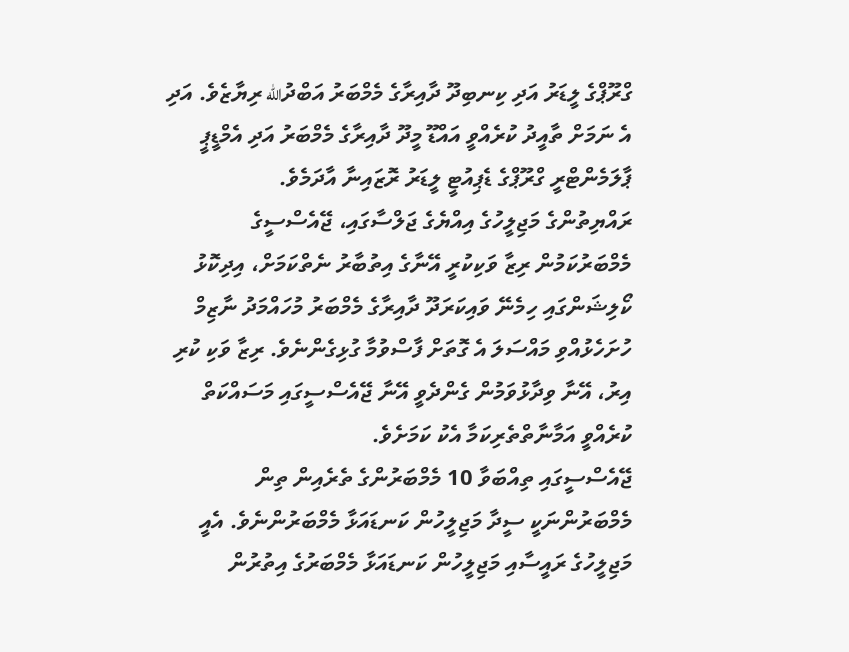ގްރޫޕްގެ ލީޑަރު އަދި ކިނބިދޫ ދާއިރާގެ މެމްބަރު އަބްދުالله ރިޔާޒެވެ. އަދި އެ ނަމަށް ތާއީދު ކުރެއްވީ އައްޑޫ މީދޫ ދާއިރާގެ މެމްބަރު އަދި އެމްޑީޕީ ޕާލަމެންޓްރީ ގްރޫޕްގެ ޑެޕިއުޓީ ލީޑަރު ރޮޒައިނާ އާދަމެވެ.
ރައްޔިތުންގެ މަޖިލީހުގެ އިއްޔެގެ ޖަލްސާގައި، ޖޭއެސްސީގެ މެމްބަރުކަމުން ރިޒާ ވަކިކުރީ އޭނާގެ އިތުބާރު ނެތްކަމަށް، އިދިކޮޅު ކޯލިޝަންގައި ހިމެނޭ ވައިކަރަދޫ ދާއިރާގެ މެމްބަރު މުހައްމަދު ނާޒިމް ހުށަހެޅުއްވި މައްސަލަ އެ ގޮތަށް ފާސްވުމާ ގުޅިގެންނެވެ. ރިޒާ ވަކި ކުރި އިރު، އޭނާ ވިދާޅުވަމުން ގެންދެވީ އޭނާ ޖޭއެސްސީގައި މަސައްކަތް ކުރެއްވީ އަމާނާތްތެރިކަމާ އެކު ކަމަށެވެ.
ޖޭއެސްސީގައި ތިއްބަވާ 10 މެމްބަރުންގެ ތެރެއިން ތިން މެމްބަރުންނަކީ ސީދާ މަޖިލީހުން ކަނޑައަޅާ މެމްބަރުންނެވެ. އެއީ މަޖިލީހުގެ ރައީސާއި މަޖިލީހުން ކަނޑައަޅާ މެމްބަރުގެ އިތުރުން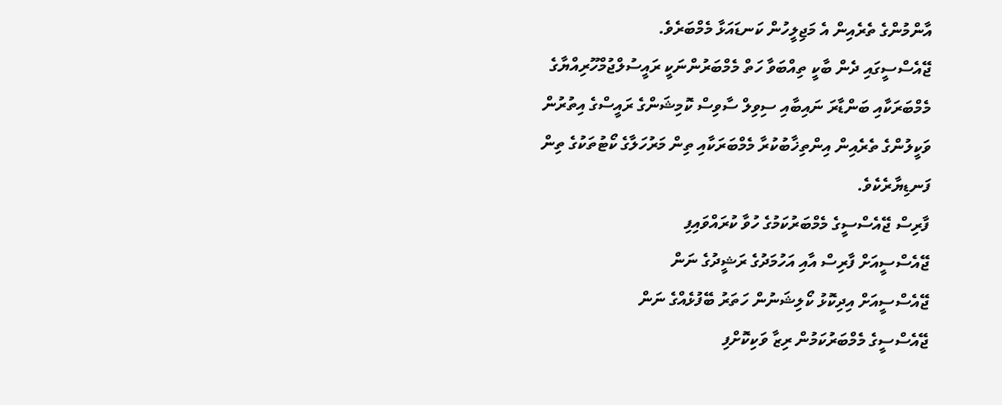އާންމުންގެ ތެރެއިން އެ މަޖިލީހުން ކަނޑައަޅާ މެމްބަރެވެ.
ޖޭއެސްސީގައި ދެން ބާކީ ތިއްބަވާ ހަތް މެމްބަރުންނަކީ ރައީސުލްޖުމްހޫރިއްޔާގެ މެމްބަރަކާއި ބަންޑާރަ ނައިބާއި ސިވިލް ސާވިސް ކޮމިޝަންގެ ރައީސްގެ އިތުރުން ވަކީލުންގެ ތެރެއިން އިންތިޚާބުކުރާ މެމްބަރަކާއި ތިން މަރުހަލާގެ ކޯޓުތަކުގެ ތިން ފަނޑިޔާރެކެވެ.
ފާރިސް ޖޭއެސްސީގެ މެމްބަރުކަމުގެ ހުވާ ކުރައްވައިފި
ޖޭއެސްސީއަށް ފާރިސް އާއި އަހުމަދުގެ ރަޝީދުގެ ނަން
ޖޭއެސްސީއަށް އިދިކޮޅު ކޯލިޝަނުން ހަތަރު ބޭފުޅެއްގެ ނަން
ޖޭއެސްސީގެ މެމްބަރުކަމުން ރިޒާ ވަކިކޮށްފި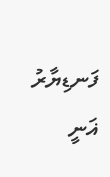ފަނޑިޔާރު ޣަނީ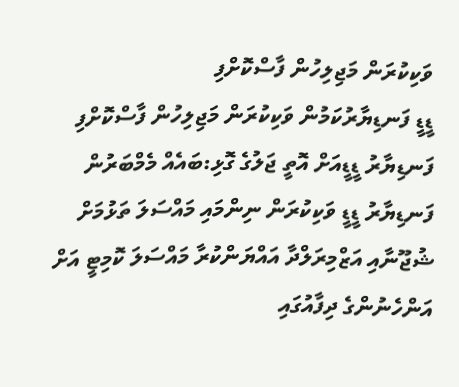ވަކިކުރަން މަޖިލިހުން ފާސްކޮށްފި
ޑީޑީ ފަނޑިޔާރުކަމުން ވަކިކުރަން މަޖިލިހުން ފާސްކޮށްފި
ފަނޑިޔާރު ޑީޑީއަށް އޮތީ ޖަލުގެ ގޮޅި:ބައެއް މެމްބަރުން
ފަނޑިޔާރު ޑީޑީ ވަކިކުރަން ނިންމައި މައްސަލަ ތަޅުމަށް
ޝުޖޫނާއި އަޒްމިރަލްދާ އައްޔަންކުރާ މައްސަލަ ކޮމިޓީ އަށް
އަންހެނުންގެ ދިފާއުގައި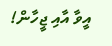އީވާ އާއި ޖީހާން!